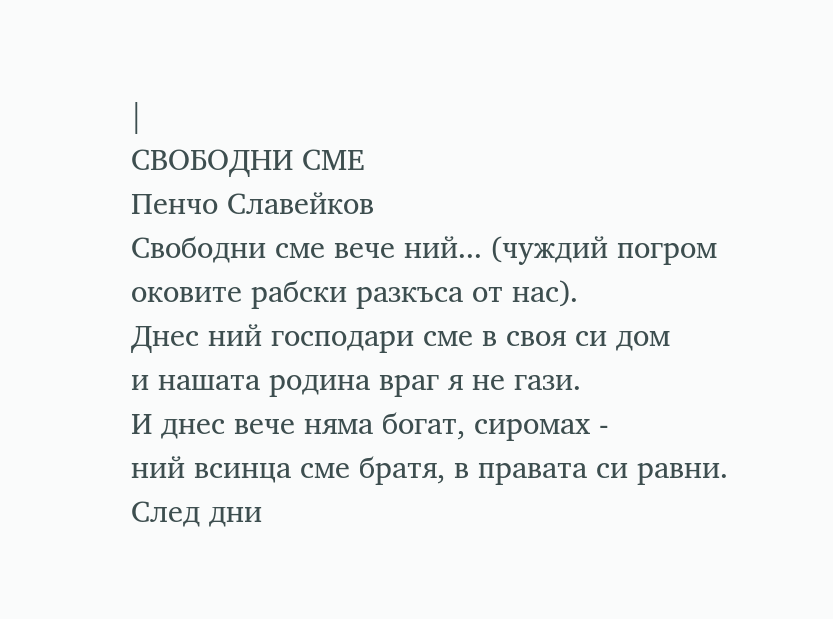|
СВОБОДНИ СМЕ
Пенчо Славейков
Свободни сме вече ний... (чуждий погром
оковите рабски разкъса от нас).
Днес ний господари сме в своя си дом
и нашата родина враг я не гази.
И днес вече няма богат, сиромах -
ний всинца сме братя, в правата си равни.
След дни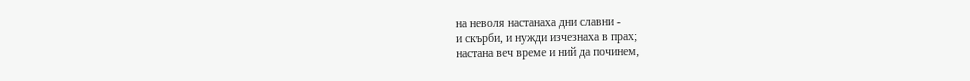на неволя настанаха дни славни -
и скърби, и нужди изчезнаха в прах;
настана веч време и ний да починем,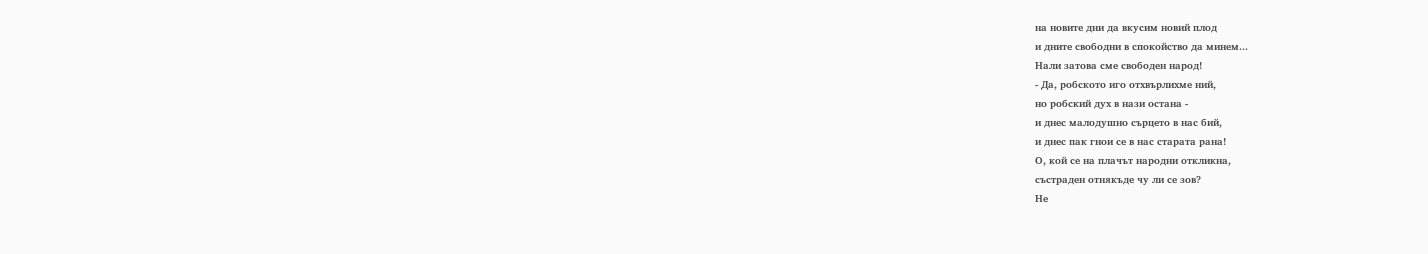на новите дни да вкусим новий плод
и дните свободни в спокойство да минем...
Нали затова сме свободен народ!
- Да, робското иго отхвърлихме ний,
но робский дух в нази остана -
и днес малодушно сърцето в нас бий,
и днес пак гнои се в нас старата рана!
О, кой се на плачът народни откликна,
състраден отнякъде чу ли се зов?
Не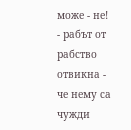може - не! - рабът от рабство отвикна -
че нему са чужди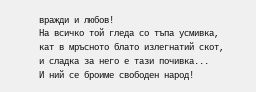вражди и любов!
На всичко той гледа со тъпа усмивка,
кат в мръсното блато излегнатий скот,
и сладка за него е тази почивка...
И ний се броиме свободен народ!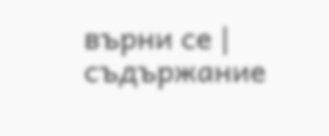върни се | съдържание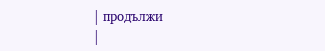| продължи
|